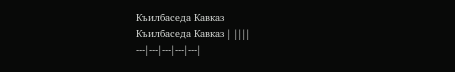Къилбаседа Кавказ
Къилбаседа Кавказ | ||||
---|---|---|---|---|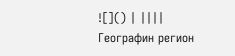![]() | ||||
Географин регион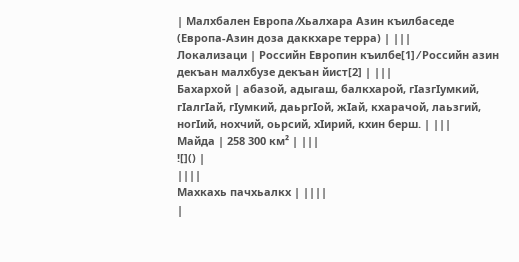| Малхбален Европа ⁄Хьалхара Азин къилбаседе (Европа-Азин доза даккхаре терра) | |||
Локализаци | Российн Европин къилбе[1] ⁄ Российн азин декъан малхбузе декъан йист[2] | |||
Бахархой | абазой, адыгаш, балкхарой, гӀазгӀумкий, гӀалгӀай, гӀумкий, даьргӀой, жӀай, кхарачой, лаьзгий, ногӀий, нохчий, оьрсий, хӀирий, кхин берш. | |||
Майда | 258 300 км² | |||
![]() |
||||
Махкахь пачхьалкх | ||||
|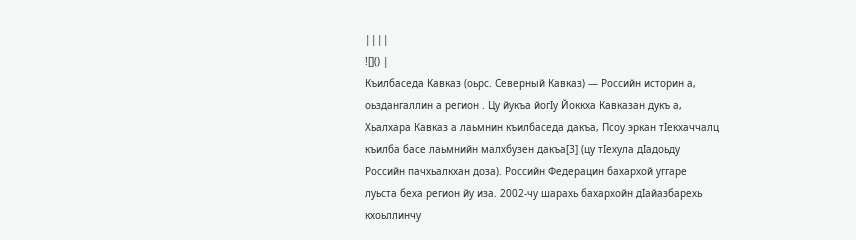||||
![]() |
Къилбаседа Кавказ (оьрс. Северный Кавказ) — Российн историн а, оьздангаллин а регион . Цу йукъа йогӀу Йоккха Кавказан дукъ а, Хьалхара Кавказ а лаьмнин къилбаседа дакъа, Псоу эркан тӀекхаччалц къилба басе лаьмнийн малхбузен дакъа[3] (цу тӀехула дӀадоьду Российн пачхьалкхан доза). Российн Федерацин бахархой уггаре луьста беха регион йу иза. 2002-чу шарахь бахархойн дӀайазбарехь кхоьллинчу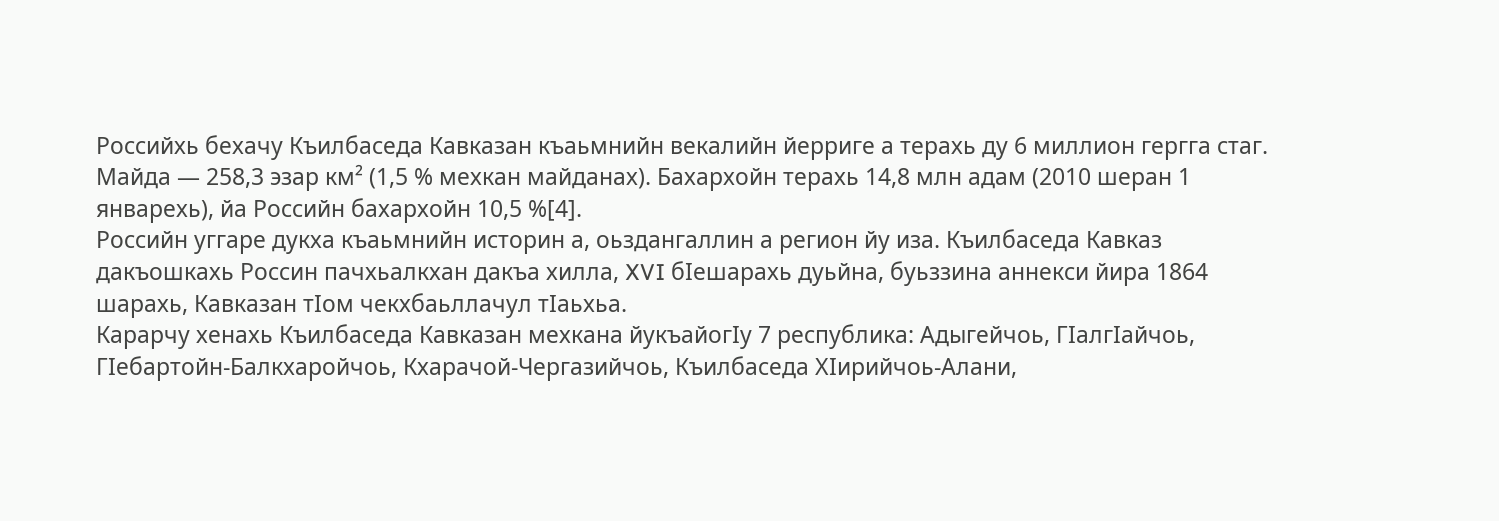Российхь бехачу Къилбаседа Кавказан къаьмнийн векалийн йерриге а терахь ду 6 миллион гергга стаг. Майда — 258,3 эзар км² (1,5 % мехкан майданах). Бахархойн терахь 14,8 млн адам (2010 шеран 1 январехь), йа Российн бахархойн 10,5 %[4].
Российн уггаре дукха къаьмнийн историн а, оьздангаллин а регион йу иза. Къилбаседа Кавказ дакъошкахь Россин пачхьалкхан дакъа хилла, XVI бӀешарахь дуьйна, буьззина аннекси йира 1864 шарахь, Кавказан тӀом чекхбаьллачул тӀаьхьа.
Карарчу хенахь Къилбаседа Кавказан мехкана йукъайогӀу 7 республика: Адыгейчоь, ГӀалгӀайчоь, ГӀебартойн-Балкхаройчоь, Кхарачой-Чергазийчоь, Къилбаседа ХӀирийчоь-Алани,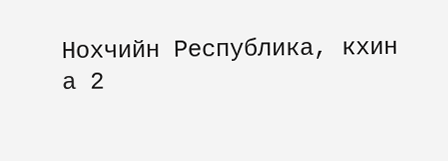Нохчийн Республика, кхин а 2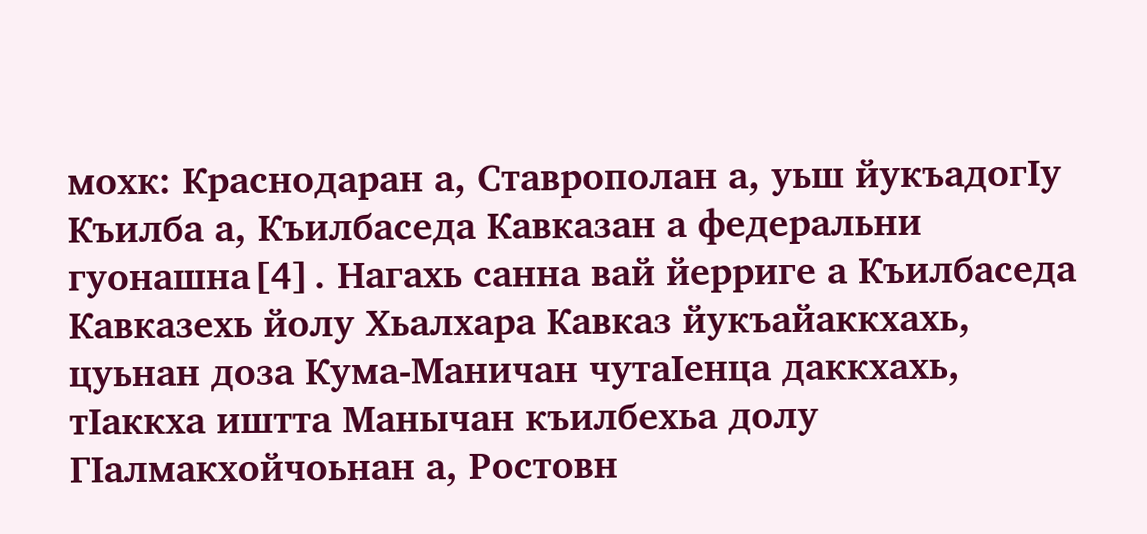мохк: Краснодаран а, Ставрополан а, уьш йукъадогӀу Къилба а, Къилбаседа Кавказан а федеральни гуонашна[4]. Нагахь санна вай йерриге а Къилбаседа Кавказехь йолу Хьалхара Кавказ йукъайаккхахь, цуьнан доза Кума-Маничан чутаӀенца даккхахь, тӀаккха иштта Манычан къилбехьа долу ГӀалмакхойчоьнан а, Ростовн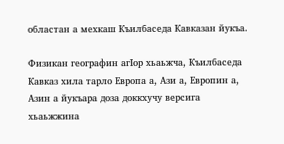областан а мехкаш Къилбаседа Кавказан йукъа.

Физикан географин агӀор хьаьжча, Къилбаседа Кавказ хила тарло Европа а, Ази а, Европин а, Азин а йукъара доза доккхучу версига хьаьжжина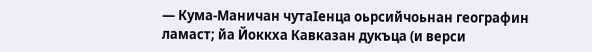— Кума-Маничан чутаӀенца оьрсийчоьнан географин ламаст; йа Йоккха Кавказан дукъца (и верси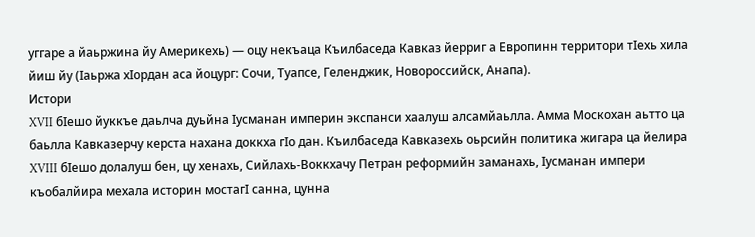уггаре а йаьржина йу Америкехь) — оцу некъаца Къилбаседа Кавказ йерриг а Европинн территори тӀехь хила йиш йу (Ӏаьржа хӀордан аса йоцург: Сочи, Туапсе, Геленджик, Новороссийск, Анапа).
Истори
XVII бӀешо йуккъе даьлча дуьйна Ӏусманан империн экспанси хаалуш алсамйаьлла. Амма Москохан аьтто ца баьлла Кавказерчу керста нахана доккха гӀо дан. Къилбаседа Кавказехь оьрсийн политика жигара ца йелира XVIII бӀешо долалуш бен, цу хенахь, Сийлахь-Воккхачу Петран реформийн заманахь, Ӏусманан импери къобалйира мехала историн мостагӀ санна, цунна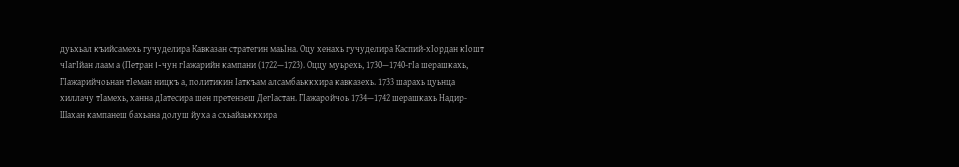дуьхьал къийсамехь гучуделира Кавказан стратегин маьӀна. Оцу хенахь гучуделира Каспий-хӀордан кӀошт чӀагӀйан лаам а (Петран I-чун гӀажарийн кампани (1722—1723). Оццу муьрехь, 1730—1740-гӀа шерашкахь, ГӀажарийчоьнан тӀеман ницкъ а, политикин Ӏаткъам алсамбаьккхира кавказехь. 1733 шарахь цуьнца хиллачу тӀамехь, ханна дӀатесира шен претензеш ДегӀастан. ГӀажаройчоь 1734—1742 шерашкахь Надир-Шахан кампанеш бахьана долуш йуха а схьайаьккхира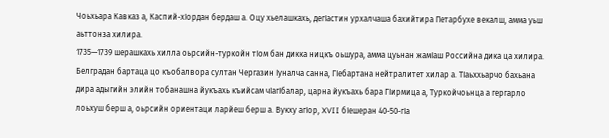Чоьхьара Кавказ а, Каспий-хӀордан бердаш а. Оцу хьелашкахь, дегӀастин урхалчаша бахийтира Петарбухе векалш, амма уьш аьттонза хилира.
1735—1739 шерашкахь хилла оьрсийн-туркойн тӀом бан дикка ницкъ оьшура, амма цуьнан жамӀаш Российна дика ца хилира. Белградан бартаца цо къобалвора султан Чергазин Ӏуналча санна, ГӀебартана нейтралитет хилар а. ТӀаьххьарчо бахьана дира адыгийн элийн тобанашна йукъахь къийсам чӀагӀбалар, царна йукъахь бара ГӀирмица а, Туркойчоьнца а гергарло лоьхуш берш а, оьрсийн ориентаци ларйеш берш а. Вукху агӀор, XVII бӀешеран 40-50-гӀа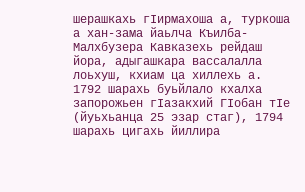шерашкахь гӀирмахоша а, туркоша а хан-зама йаьлча Къилба-Малхбузера Кавказехь рейдаш йора, адыгашкара вассалалла лоьхуш, кхиам ца хиллехь а.
1792 шарахь буьйлало кхалха запорожьен гӀазакхий ГӀобан тӀе (йуьхьанца 25 эзар стаг), 1794 шарахь цигахь йиллира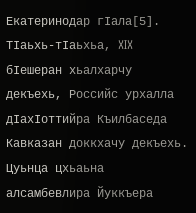Екатеринодар гӀала[5].
ТӀаьхь-тӀаьхьа, XIX бӀешеран хьалхарчу декъехь, Российс урхалла дӀахӀоттийра Къилбаседа Кавказан доккхачу декъехь. Цуьнца цхьаьна алсамбевлира Йуккъера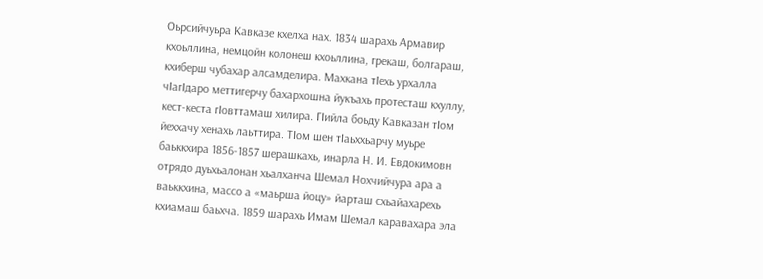Оьрсийчуьра Кавказе кхелха нах. 1834 шарахь Армавир кхоьллина, немцойн колонеш кхоьллина, грекаш, болгараш, кхиберш чубахар алсамделира. Махкана тӀехь урхалла чӀагӀдаро меттигерчу бахархошна йукъахь протесташ кхуллу, кест-кеста гӀовттамаш хилира. ГӀийла боьду Кавказан тӀом йеххачу хенахь лаьттира. ТӀом шен тӀаьххьарчу муьре баьккхира 1856-1857 шерашкахь, инарла Н. И. Евдокимовн отрядо дуьхьалонан хьалханча Шемал Нохчийчура ара а ваьккхина, массо а «маьрша йоцу» йарташ схьайахарехь кхиамаш баьхча. 1859 шарахь Имам Шемал каравахара эла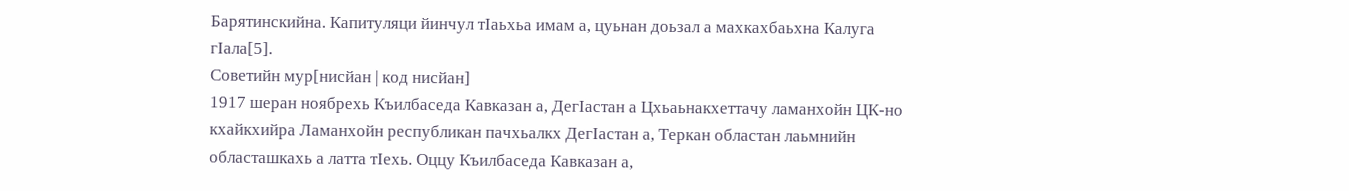Барятинскийна. Капитуляци йинчул тӀаьхьа имам а, цуьнан доьзал а махкахбаьхна Калуга гӀала[5].
Советийн мур[нисйан | код нисйан]
1917 шеран ноябрехь Къилбаседа Кавказан а, ДегӀастан а Цхьаьнакхеттачу ламанхойн ЦК-но кхайкхийра Ламанхойн республикан пачхьалкх ДегӀастан а, Теркан областан лаьмнийн областашкахь а латта тӀехь. Оццу Къилбаседа Кавказан а,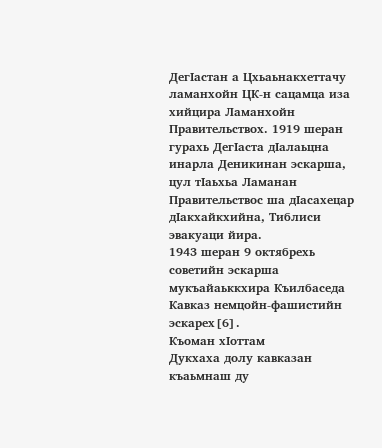ДегӀастан а Цхьаьнакхеттачу ламанхойн ЦК-н сацамца иза хийцира Ламанхойн Правительствох. 1919 шеран гурахь ДегӀаста дӀалаьцна инарла Деникинан эскарша, цул тӀаьхьа Ламанан Правительствос ша дӀасахецар дӀакхайкхийна, Тиблиси эвакуаци йира.
1943 шеран 9 октябрехь советийн эскарша мукъайаьккхира Къилбаседа Кавказ немцойн-фашистийн эскарех[6].
Къоман хӀоттам
Дукхаха долу кавказан къаьмнаш ду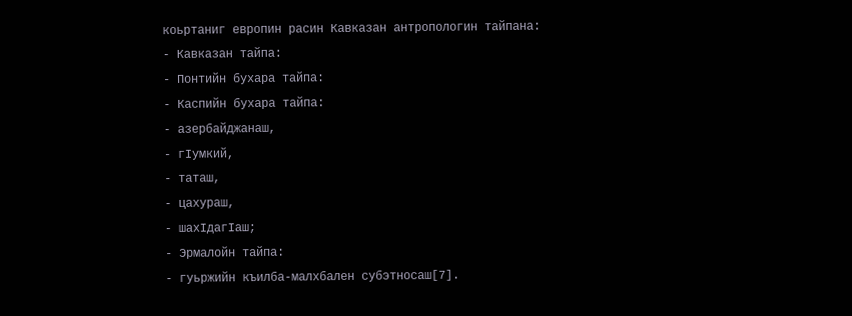коьртаниг европин расин Кавказан антропологин тайпана:
- Кавказан тайпа:
- Понтийн бухара тайпа:
- Каспийн бухара тайпа:
- азербайджанаш,
- гӀумкий,
- таташ,
- цахураш,
- шахӀдагӀаш;
- Эрмалойн тайпа:
- гуьржийн къилба-малхбален субэтносаш[7].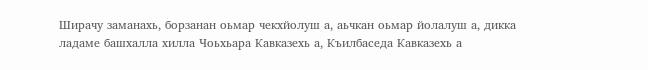Ширачу заманахь, борзанан оьмар чекхйолуш а, аьчкан оьмар йолалуш а, дикка ладаме башхалла хилла Чоьхьара Кавказехь а, Къилбаседа Кавказехь а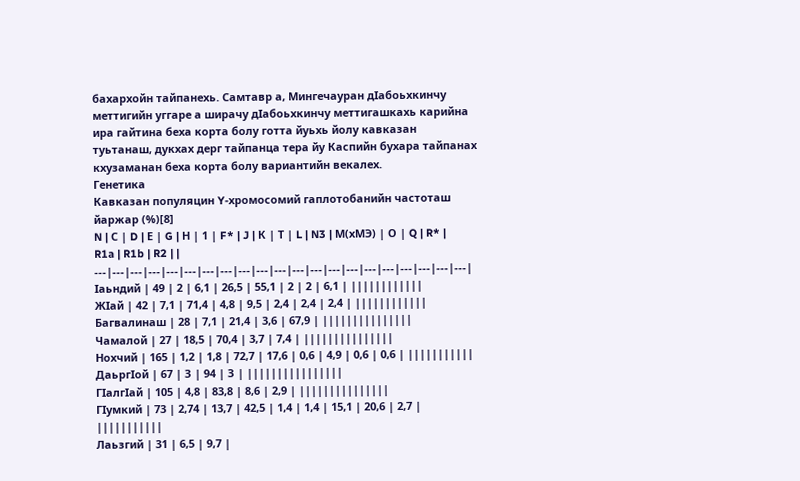бахархойн тайпанехь. Самтавр а, Мингечауран дӀабоьхкинчу меттигийн уггаре а ширачу дӀабоьхкинчу меттигашкахь карийна ира гайтина беха корта болу готта йуьхь йолу кавказан туьтанаш, дукхах дерг тайпанца тера йу Каспийн бухара тайпанах кхузаманан беха корта болу вариантийн векалех.
Генетика
Кавказан популяцин Y-хромосомий гаплотобанийн частоташ йаржар (%)[8]
N | С | D | Е | G | Н | 1 | F* | J | К | Т | L | N3 | М(хМЭ) | О | Q | R* | R1a | R1b | R2 | |
---|---|---|---|---|---|---|---|---|---|---|---|---|---|---|---|---|---|---|---|---|
Ӏаьндий | 49 | 2 | 6,1 | 26,5 | 55,1 | 2 | 2 | 6,1 | ||||||||||||
ЖӀай | 42 | 7,1 | 71,4 | 4,8 | 9,5 | 2,4 | 2,4 | 2,4 | ||||||||||||
Багвалинаш | 28 | 7,1 | 21,4 | 3,6 | 67,9 | |||||||||||||||
Чамалой | 27 | 18,5 | 70,4 | 3,7 | 7,4 | |||||||||||||||
Нохчий | 165 | 1,2 | 1,8 | 72,7 | 17,6 | 0,6 | 4,9 | 0,6 | 0,6 | |||||||||||
ДаьргӀой | 67 | З | 94 | З | ||||||||||||||||
ГӀалгӀай | 105 | 4,8 | 83,8 | 8,6 | 2,9 | |||||||||||||||
ГӀумкий | 73 | 2,74 | 13,7 | 42,5 | 1,4 | 1,4 | 15,1 | 20,6 | 2,7 | |||||||||||
Лаьзгий | 31 | 6,5 | 9,7 |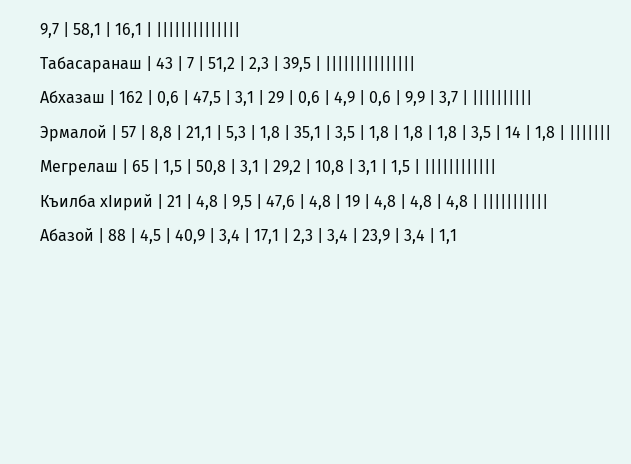9,7 | 58,1 | 16,1 | ||||||||||||||
Табасаранаш | 43 | 7 | 51,2 | 2,3 | 39,5 | |||||||||||||||
Абхазаш | 162 | 0,6 | 47,5 | 3,1 | 29 | 0,6 | 4,9 | 0,6 | 9,9 | 3,7 | ||||||||||
Эрмалой | 57 | 8,8 | 21,1 | 5,3 | 1,8 | 35,1 | 3,5 | 1,8 | 1,8 | 1,8 | 3,5 | 14 | 1,8 | |||||||
Мегрелаш | 65 | 1,5 | 50,8 | 3,1 | 29,2 | 10,8 | 3,1 | 1,5 | ||||||||||||
Къилба хӀирий | 21 | 4,8 | 9,5 | 47,6 | 4,8 | 19 | 4,8 | 4,8 | 4,8 | |||||||||||
Абазой | 88 | 4,5 | 40,9 | 3,4 | 17,1 | 2,3 | 3,4 | 23,9 | 3,4 | 1,1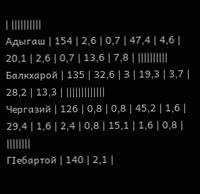| ||||||||||
Адыгаш | 154 | 2,6 | 0,7 | 47,4 | 4,6 | 20,1 | 2,6 | 0,7 | 13,6 | 7,8 | ||||||||||
Балкхарой | 135 | 32,6 | З | 19,3 | 3,7 | 28,2 | 13,3 | |||||||||||||
Чергазий | 126 | 0,8 | 0,8 | 45,2 | 1,6 | 29,4 | 1,6 | 2,4 | 0,8 | 15,1 | 1,6 | 0,8 | ||||||||
ГӀебартой | 140 | 2,1 |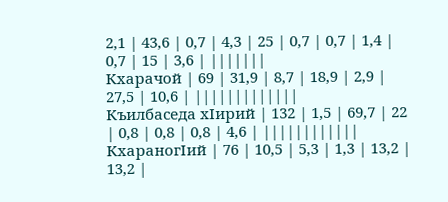2,1 | 43,6 | 0,7 | 4,3 | 25 | 0,7 | 0,7 | 1,4 | 0,7 | 15 | 3,6 | |||||||
Кхарачой | 69 | 31,9 | 8,7 | 18,9 | 2,9 | 27,5 | 10,6 | |||||||||||||
Къилбаседа хӀирий | 132 | 1,5 | 69,7 | 22 | 0,8 | 0,8 | 0,8 | 4,6 | ||||||||||||
КхараногӀий | 76 | 10,5 | 5,3 | 1,3 | 13,2 | 13,2 |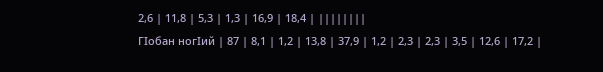2,6 | 11,8 | 5,3 | 1,3 | 16,9 | 18,4 | ||||||||
ГӀобан ногӀий | 87 | 8,1 | 1,2 | 13,8 | 37,9 | 1,2 | 2,3 | 2,3 | 3,5 | 12,6 | 17,2 |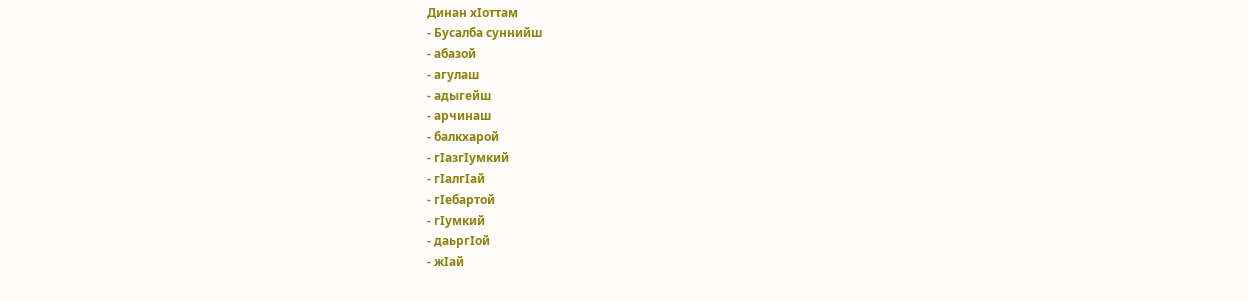Динан хӀоттам
- Бусалба суннийш
- абазой
- агулаш
- адыгейш
- арчинаш
- балкхарой
- гӀазгӀумкий
- гӀалгӀай
- гӀебартой
- гӀумкий
- даьргӀой
- жӀай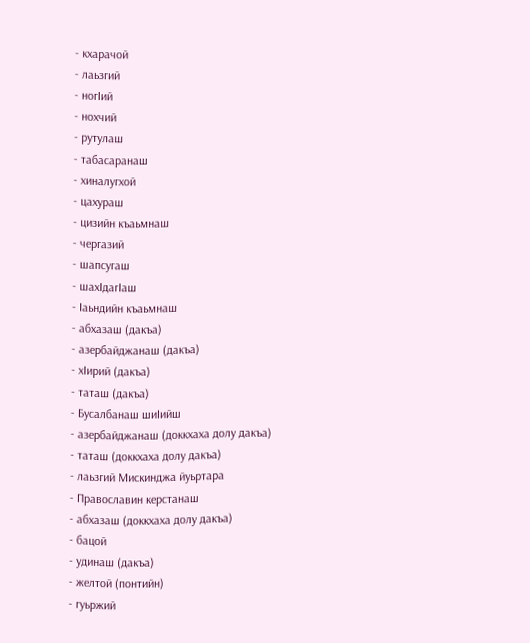- кхарачой
- лаьзгий
- ногӀий
- нохчий
- рутулаш
- табасаранаш
- хиналугхой
- цахураш
- цизийн къаьмнаш
- чергазий
- шапсугаш
- шахӀдагӀаш
- Ӏаьндийн къаьмнаш
- абхазаш (дакъа)
- азербайджанаш (дакъа)
- хӀирий (дакъа)
- таташ (дакъа)
- Бусалбанаш шиӀийш
- азербайджанаш (доккхаха долу дакъа)
- таташ (доккхаха долу дакъа)
- лаьзгий Мискинджа йуьртара
- Православин керстанаш
- абхазаш (доккхаха долу дакъа)
- бацой
- удинаш (дакъа)
- желтой (понтийн)
- гуьржий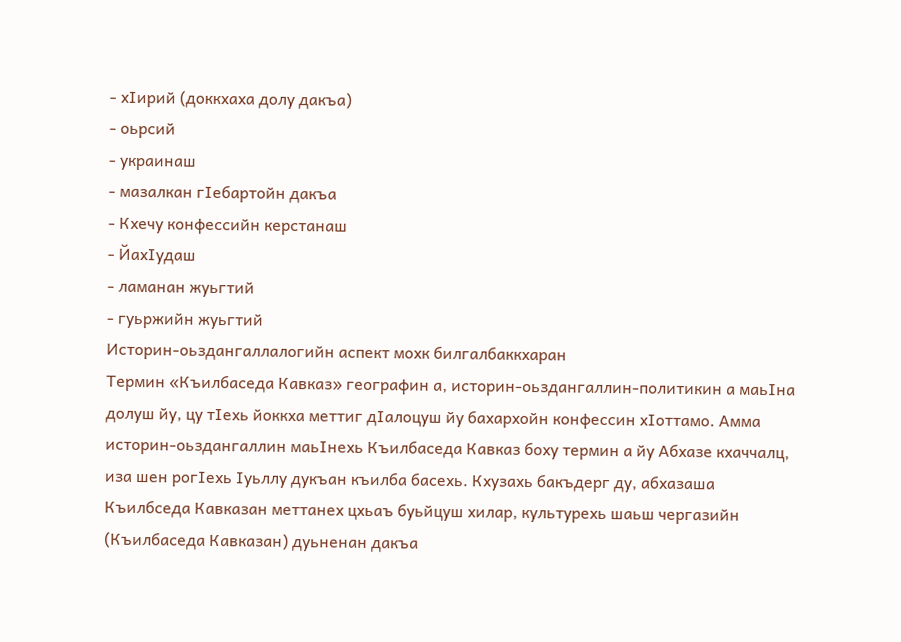- хӀирий (доккхаха долу дакъа)
- оьрсий
- украинаш
- мазалкан гӀебартойн дакъа
- Кхечу конфессийн керстанаш
- ЙахӀудаш
- ламанан жуьгтий
- гуьржийн жуьгтий
Историн-оьздангаллалогийн аспект мохк билгалбаккхаран
Термин «Къилбаседа Кавказ» географин а, историн-оьздангаллин-политикин а маьӀна долуш йу, цу тӀехь йоккха меттиг дӀалоцуш йу бахархойн конфессин хӀоттамо. Амма историн-оьздангаллин маьӀнехь Къилбаседа Кавказ боху термин а йу Абхазе кхаччалц, иза шен рогӀехь Ӏуьллу дукъан къилба басехь. Кхузахь бакъдерг ду, абхазаша Къилбседа Кавказан меттанех цхьаъ буьйцуш хилар, культурехь шаьш чергазийн (Къилбаседа Кавказан) дуьненан дакъа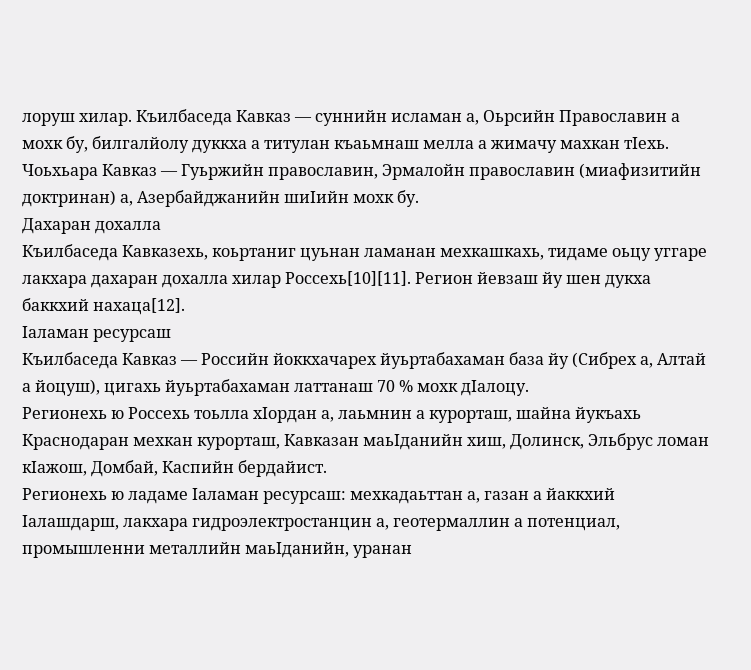лоруш хилар. Къилбаседа Кавказ — суннийн исламан а, Оьрсийн Православин а мохк бу, билгалйолу дуккха а титулан къаьмнаш мелла а жимачу махкан тӀехь. Чоьхьара Кавказ — Гуьржийн православин, Эрмалойн православин (миафизитийн доктринан) а, Азербайджанийн шиӀийн мохк бу.
Дахаран дохалла
Къилбаседа Кавказехь, коьртаниг цуьнан ламанан мехкашкахь, тидаме оьцу уггаре лакхара дахаран дохалла хилар Россехь[10][11]. Регион йевзаш йу шен дукха баккхий нахаца[12].
Ӏаламан ресурсаш
Къилбаседа Кавказ — Российн йоккхачарех йуьртабахаман база йу (Сибрех а, Алтай а йоцуш), цигахь йуьртабахаман латтанаш 70 % мохк дӀалоцу.
Регионехь ю Россехь тоьлла хӀордан а, лаьмнин а курорташ, шайна йукъахь Краснодаран мехкан курорташ, Кавказан маьӀданийн хиш, Долинск, Эльбрус ломан кӀажош, Домбай, Каспийн бердайист.
Регионехь ю ладаме Ӏаламан ресурсаш: мехкадаьттан а, газан а йаккхий Ӏалашдарш, лакхара гидроэлектростанцин а, геотермаллин а потенциал, промышленни металлийн маьӀданийн, уранан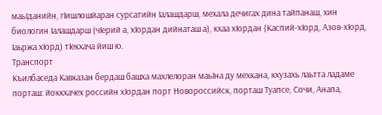маьӀданийн, гӀишлошйаран сурсатийн Ӏалашдарш, мехала дечигах дина тайпанаш, хин биологин Ӏалашдарш (чӀерий а, хӀордан дийнаташ а), кхаа хӀордан (Каспий-хӀорд, Азов-хӀорд, Ӏаьржа хӀорд) тӀекхача йиш ю.
Транспорт
Къилбаседа Кавказан бердаш башха махлелоран маьӀна ду мехкана, кхузахь лаьтта ладаме порташ: йоккхачех российн хӀордан порт Новороссийск, порташ Туапсе, Сочи, Анапа,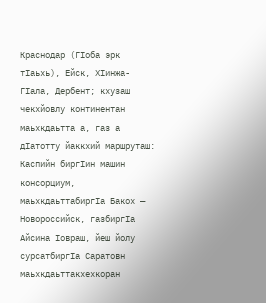Краснодар (ГӀоба эрк тӀаьхь), Ейск, ХӀинжа-ГӀала, Дербент; кхузаш чекхйовлу континентан маьхкдаьтта а, газ а дӀатотту йаккхий маршруташ: Каспийн биргӀин машин консорциум, маьхкдаьттабиргӀа Бакох — Новороссийск, газбиргӀа Айсина Ӏовраш, йеш йолу сурсатбиргӀа Саратовн маьхкдаьттакхехкоран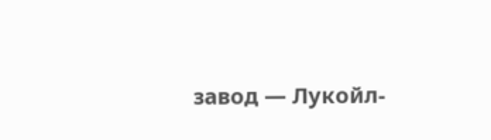завод — Лукойл-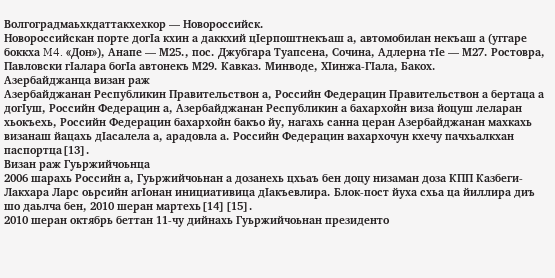Волгоградмаьхкдаттакхехкор — Новороссийск.
Новороссийскан порте догӀа кхин а даккхий цӀерпоштнекъаш а, автомобилан некъаш а (уггаре боккха M4. «Дон»), Анапе — М25., пос. Джубгара Туапсена, Сочина, Адлерна тӀе — М27. Ростовра, Павловски гӀалара богӀа автонекъ М29. Кавказ. Минводе, ХӀинжа-ГӀала, Бакох.
Азербайджанца визан раж
Азербайджанан Республикин Правительствон а, Российн Федерацин Правительствон а бертаца а догӀуш, Российн Федерацин а, Азербайджанан Республикин а бахархойн виза йоцуш леларан хьокъехь, Российн Федерацин бахархойн бакъо йу, нагахь санна церан Азербайджанан махкахь визанаш йацахь дӀасалела а, арадовла а. Российн Федерацин вахархочун кхечу пачхьалкхан паспортца[13].
Визан раж Гуьржийчоьнца
2006 шарахь Российн а, Гуьржийчоьнан а дозанехь цхьаъ бен доцу низаман доза КПП Казбеги-Лакхара Ларс оьрсийн агӀонан инициативица дӀакъевлира. Блок-пост йуха схьа ца йиллира диъ шо даьлча бен, 2010 шеран мартехь[14][15].
2010 шеран октябрь беттан 11-чу дийнахь Гуьржийчоьнан президенто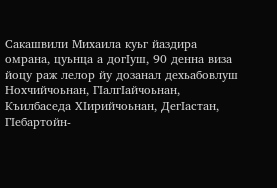Сакашвили Михаила куьг йаздира омрана, цуьнца а догӀуш, 90 денна виза йоцу раж лелор йу дозанал дехьабовлуш Нохчийчоьнан, ГӀалгӀайчоьнан, Къилбаседа ХӀирийчоьнан, ДегӀастан, ГӀебартойн-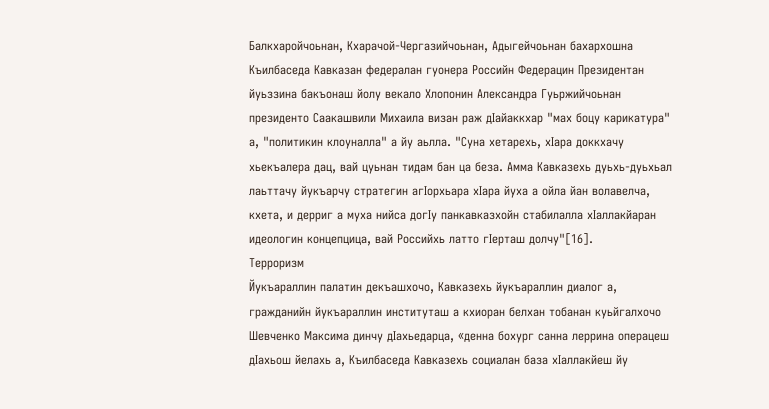Балкхаройчоьнан, Кхарачой-Чергазийчоьнан, Адыгейчоьнан бахархошна
Къилбаседа Кавказан федералан гуонера Российн Федерацин Президентан йуьззина бакъонаш йолу векало Хлопонин Александра Гуьржийчоьнан президенто Саакашвили Михаила визан раж дӀайаккхар "мах боцу карикатура" а, "политикин клоуналла" а йу аьлла. "Суна хетарехь, хӀара доккхачу хьекъалера дац, вай цуьнан тидам бан ца беза. Амма Кавказехь дуьхь-дуьхьал лаьттачу йукъарчу стратегин агӀорхьара хӀара йуха а ойла йан волавелча, кхета, и дерриг а муха нийса догӀу панкавказхойн стабилалла хӀаллакйаран идеологин концепцица, вай Российхь латто гӀерташ долчу"[16].
Терроризм
Йукъараллин палатин декъашхочо, Кавказехь йукъараллин диалог а, гражданийн йукъараллин институташ а кхиоран белхан тобанан куьйгалхочо Шевченко Максима динчу дӀахьедарца, «денна бохург санна леррина операцеш дӀахьош йелахь а, Къилбаседа Кавказехь социалан база хӀаллакйеш йу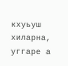кхуьуш хиларна, уггаре а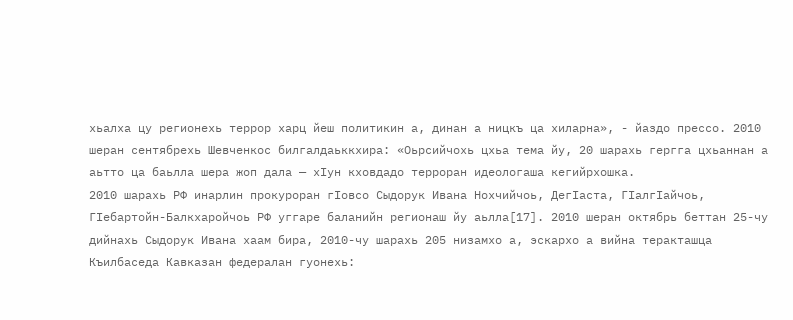хьалха цу регионехь террор харц йеш политикин а, динан а ницкъ ца хиларна», - йаздо прессо. 2010 шеран сентябрехь Шевченкос билгалдаьккхира: «Оьрсийчохь цхьа тема йу, 20 шарахь гергга цхьаннан а аьтто ца баьлла шера жоп дала — хӀун кховдадо терроран идеологаша кегийрхошка.
2010 шарахь РФ инарлин прокуроран гӀовсо Сыдорук Ивана Нохчийчоь, ДегӀаста, ГӀалгӀайчоь, ГӀебартойн-Балкхаройчоь РФ уггаре баланийн регионаш йу аьлла[17]. 2010 шеран октябрь беттан 25-чу дийнахь Сыдорук Ивана хаам бира, 2010-чу шарахь 205 низамхо а, эскархо а вийна теракташца Къилбаседа Кавказан федералан гуонехь: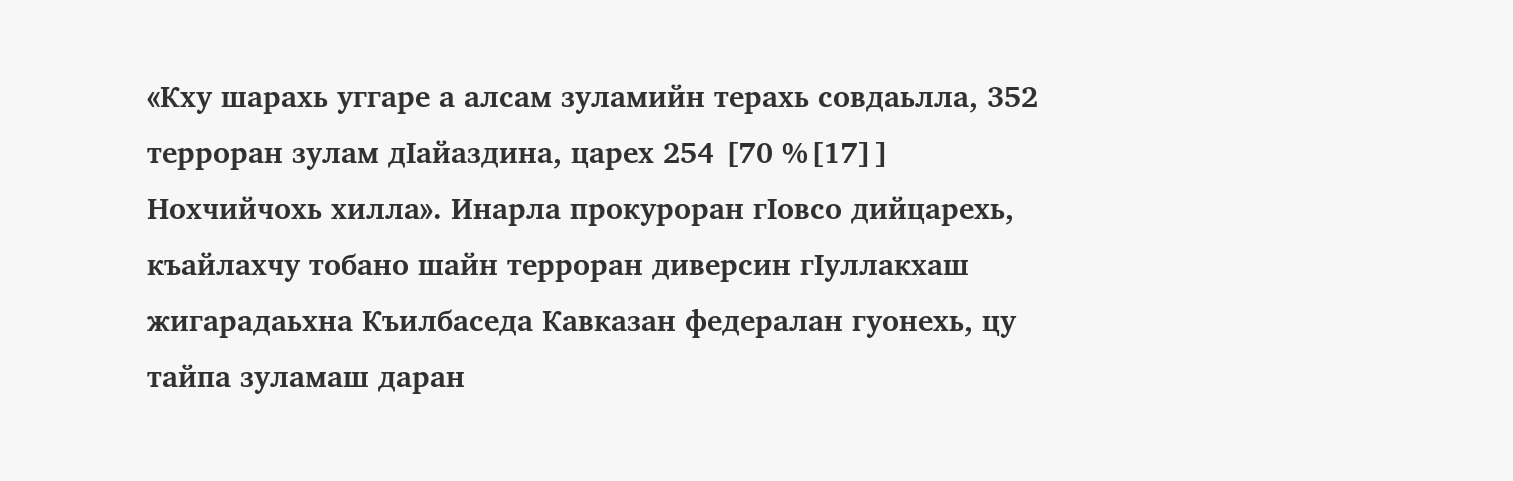«Кху шарахь уггаре а алсам зуламийн терахь совдаьлла, 352 терроран зулам дӀайаздина, царех 254 [70 %[17]] Нохчийчохь хилла». Инарла прокуроран гӀовсо дийцарехь, къайлахчу тобано шайн терроран диверсин гӀуллакхаш жигарадаьхна Къилбаседа Кавказан федералан гуонехь, цу тайпа зуламаш даран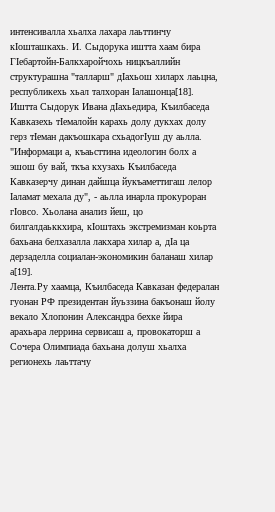интенсивалла хьалха лахара лаьттинчу кӀошташкахь. И. Сыдорука иштта хаам бира ГӀебартойн-Балкхаройчохь ницкъаллийн структурашна "талларш" дӀахьош хиларх лаьцна, республикехь хьал талхоран Ӏалашонца[18].
Иштта Сыдорук Ивана дӀахьедира, Къилбаседа Кавказехь тӀемалойн карахь долу дукхах долу герз тӀеман дакъошкара схьадогӀуш ду аьлла. "Информаци а, къаьсттина идеологин болх а эшош бу вай, ткъа кхузахь Къилбаседа Кавказерчу динан дайшца йукъаметтигаш лелор Ӏаламат мехала ду", - аьлла инарла прокуроран гӀовсо. Хьолана анализ йеш, цо билгалдаьккхира, кӀоштахь экстремизман коьрта бахьана белхазалла лакхара хилар а, дӀа ца дерзаделла социалан-экономикин баланаш хилар а[19].
Лента.Ру хаамца, Къилбаседа Кавказан федералан гуонан РФ президентан йуьззина бакъонаш йолу векало Хлопонин Александра бехке йира арахьара леррина сервисаш а, провокаторш а Сочера Олимпиада бахьана долуш хьалха регионехь лаьттачу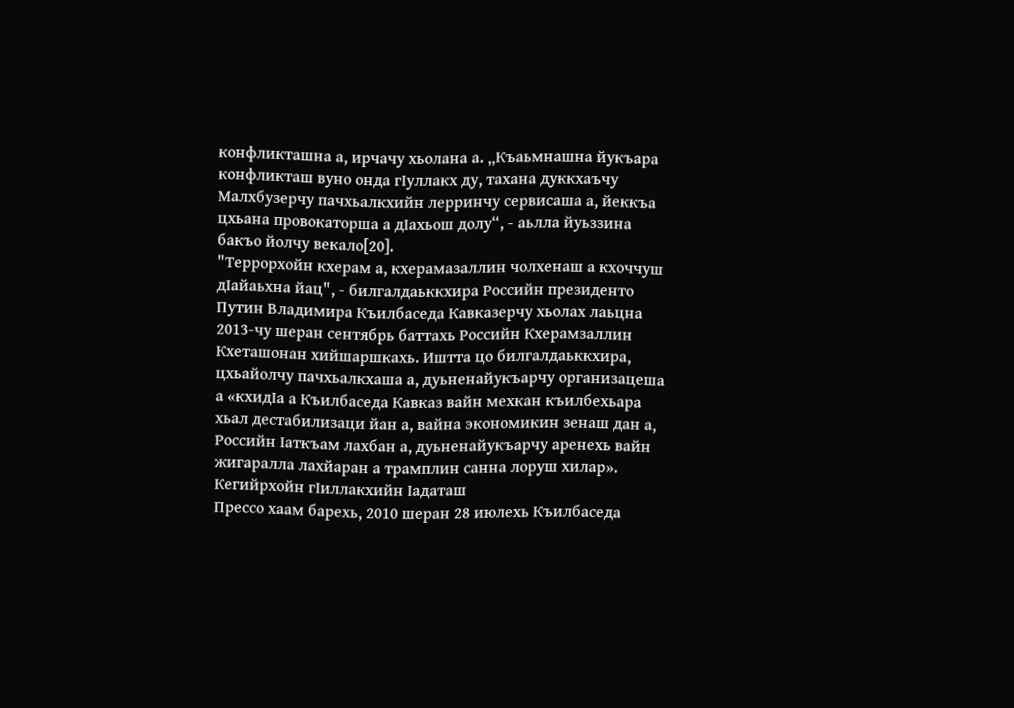конфликташна а, ирчачу хьолана а. „Къаьмнашна йукъара конфликташ вуно онда гӀуллакх ду, тахана дуккхаъчу Малхбузерчу пачхьалкхийн лерринчу сервисаша а, йеккъа цхьана провокаторша а дӀахьош долу“, - аьлла йуьззина бакъо йолчу векало[20].
"Террорхойн кхерам а, кхерамазаллин чолхенаш а кхоччуш дӀайаьхна йац", - билгалдаьккхира Российн президенто Путин Владимира Къилбаседа Кавказерчу хьолах лаьцна 2013-чу шеран сентябрь баттахь Российн Кхерамзаллин Кхеташонан хийшаршкахь. Иштта цо билгалдаьккхира, цхьайолчу пачхьалкхаша а, дуьненайукъарчу организацеша а «кхидӀа а Къилбаседа Кавказ вайн мехкан къилбехьара хьал дестабилизаци йан а, вайна экономикин зенаш дан а, Российн Ӏаткъам лахбан а, дуьненайукъарчу аренехь вайн жигаралла лахйаран а трамплин санна лоруш хилар».
Кегийрхойн гӀиллакхийн Ӏадаташ
Прессо хаам барехь, 2010 шеран 28 июлехь Къилбаседа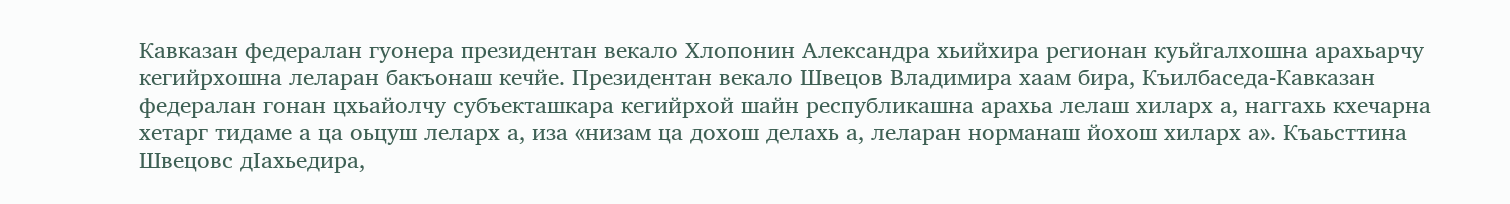Кавказан федералан гуонера президентан векало Хлопонин Александра хьийхира регионан куьйгалхошна арахьарчу кегийрхошна леларан бакъонаш кечйе. Президентан векало Швецов Владимира хаам бира, Къилбаседа-Кавказан федералан гонан цхьайолчу субъекташкара кегийрхой шайн республикашна арахьа лелаш хиларх а, наггахь кхечарна хетарг тидаме а ца оьцуш леларх а, иза «низам ца дохош делахь а, леларан норманаш йохош хиларх а». Къаьсттина Швецовс дӀахьедира,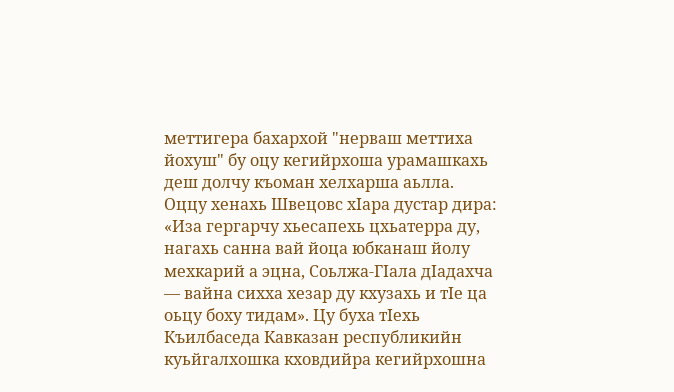меттигера бахархой "нерваш меттиха йохуш" бу оцу кегийрхоша урамашкахь деш долчу къоман хелхарша аьлла. Оццу хенахь Швецовс хӀара дустар дира: «Иза гергарчу хьесапехь цхьатерра ду, нагахь санна вай йоца юбканаш йолу мехкарий а эцна, Соьлжа-ГӀала дӀадахча — вайна сихха хезар ду кхузахь и тӀе ца оьцу боху тидам». Цу буха тӀехь Къилбаседа Кавказан республикийн куьйгалхошка кховдийра кегийрхошна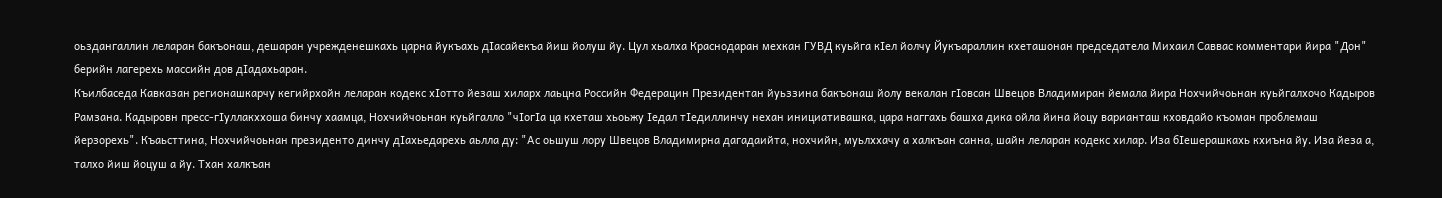оьздангаллин леларан бакъонаш, дешаран учрежденешкахь царна йукъахь дӀасайекъа йиш йолуш йу. Цул хьалха Краснодаран мехкан ГУВД куьйга кӀел йолчу Йукъараллин кхеташонан председатела Михаил Саввас комментари йира "Дон" берийн лагерехь массийн дов дӀадахьаран.
Къилбаседа Кавказан регионашкарчу кегийрхойн леларан кодекс хӀотто йезаш хиларх лаьцна Российн Федерацин Президентан йуьззина бакъонаш йолу векалан гӀовсан Швецов Владимиран йемала йира Нохчийчоьнан куьйгалхочо Кадыров Рамзана. Кадыровн пресс-гӀуллакххоша бинчу хаамца, Нохчийчоьнан куьйгалло "чӀогӀа ца кхеташ хьоьжу Ӏедал тӀедиллинчу нехан инициативашка, цара наггахь башха дика ойла йина йоцу варианташ кховдайо къоман проблемаш йерзорехь". Къаьсттина, Нохчийчоьнан президенто динчу дӀахьедарехь аьлла ду: "Ас оьшуш лору Швецов Владимирна дагадаийта, нохчийн, муьлххачу а халкъан санна, шайн леларан кодекс хилар. Иза бӀешерашкахь кхиъна йу. Иза йеза а, талхо йиш йоцуш а йу. Тхан халкъан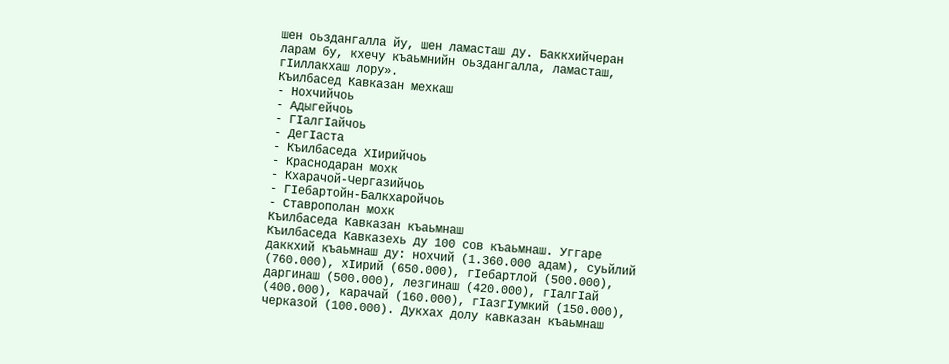шен оьздангалла йу, шен ламасташ ду. Баккхийчеран ларам бу, кхечу къаьмнийн оьздангалла, ламасташ, гӀиллакхаш лору».
Къилбасед Кавказан мехкаш
- Нохчийчоь
- Адыгейчоь
- ГIалгIайчоь
- ДегӀаста
- Къилбаседа ХӀирийчоь
- Краснодаран мохк
- Кхарачой-Чергазийчоь
- ГӀебартойн-Балкхаройчоь
- Ставрополан мохк
Къилбаседа Кавказан къаьмнаш
Къилбаседа Кавказехь ду 100 сов къаьмнаш. Уггаре даккхий къаьмнаш ду: нохчий (1.360.000 адам), суьйлий (760.000), хIирий (650.000), гIебартлой (500.000), даргинаш (500.000), лезгинаш (420.000), гIалгIай (400.000), карачай (160.000), гIазгIумкий (150.000), черказой (100.000). Дукхах долу кавказан къаьмнаш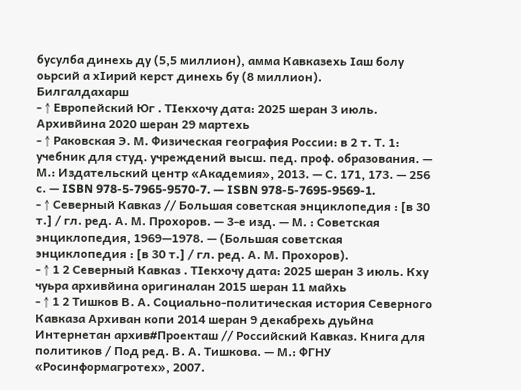бусулба динехь ду (5,5 миллион), амма Кавказехь Iаш болу оьрсий а хIирий керст динехь бу (8 миллион).
Билгалдахарш
- ↑ Европейский Юг . ТӀекхочу дата: 2025 шеран 3 июль. Архивйина 2020 шеран 29 мартехь
- ↑ Раковская Э. М. Физическая география России: в 2 т. Т. 1: учебник для студ. учреждений высш. пед. проф. образования. — М.: Издательский центр «Академия», 2013. — С. 171, 173. — 256 с. — ISBN 978-5-7965-9570-7. — ISBN 978-5-7695-9569-1.
- ↑ Северный Кавказ // Большая советская энциклопедия : [в 30 т.] / гл. ред. А. М. Прохоров. — 3-е изд. — М. : Советская энциклопедия, 1969—1978. — (Большая советская энциклопедия : [в 30 т.] / гл. ред. А. М. Прохоров).
- ↑ 1 2 Северный Кавказ . ТӀекхочу дата: 2025 шеран 3 июль. Кху чуьра архивйина оригиналан 2015 шеран 11 майхь
- ↑ 1 2 Тишков В. А. Социально-политическая история Северного Кавказа Архиван копи 2014 шеран 9 декабрехь дуьйна Интернетан архив#Проекташ // Российский Кавказ. Книга для политиков / Под ред. В. А. Тишкова. — М.: ФГНУ «Росинформагротех», 2007.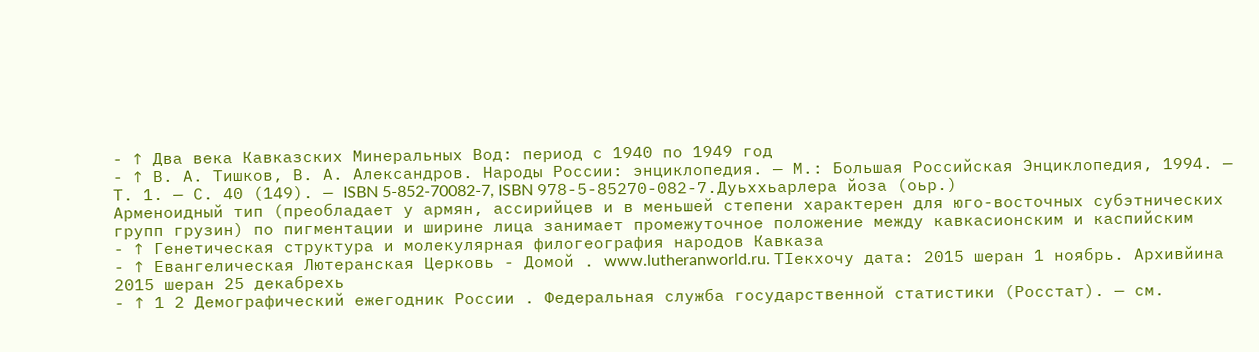- ↑ Два века Кавказских Минеральных Вод: период с 1940 по 1949 год
- ↑ В. А. Тишков, В. А. Александров. Народы России: энциклопедия. — М.: Большая Российская Энциклопедия, 1994. — Т. 1. — С. 40 (149). — ISBN 5-852-70082-7, ISBN 978-5-85270-082-7.Дуьххьарлера йоза (оьр.)
Арменоидный тип (преобладает у армян, ассирийцев и в меньшей степени характерен для юго-восточных субэтнических групп грузин) по пигментации и ширине лица занимает промежуточное положение между кавкасионским и каспийским
- ↑ Генетическая структура и молекулярная филогеография народов Кавказа
- ↑ Евангелическая Лютеранская Церковь - Домой . www.lutheranworld.ru. ТӀекхочу дата: 2015 шеран 1 ноябрь. Архивйина 2015 шеран 25 декабрехь
- ↑ 1 2 Демографический ежегодник России . Федеральная служба государственной статистики (Росстат). — см.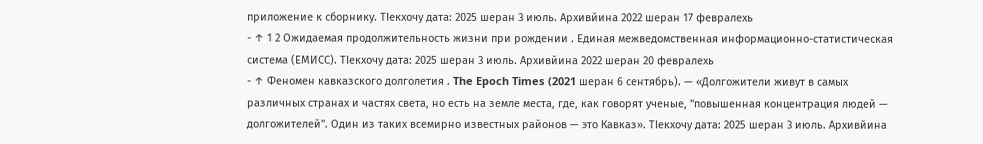приложение к сборнику. ТӀекхочу дата: 2025 шеран 3 июль. Архивйина 2022 шеран 17 февралехь
- ↑ 1 2 Ожидаемая продолжительность жизни при рождении . Единая межведомственная информационно-статистическая система (ЕМИСС). ТӀекхочу дата: 2025 шеран 3 июль. Архивйина 2022 шеран 20 февралехь
- ↑ Феномен кавказского долголетия . The Epoch Times (2021 шеран 6 сентябрь). — «Долгожители живут в самых различных странах и частях света, но есть на земле места, где, как говорят ученые, "повышенная концентрация людей — долгожителей". Один из таких всемирно известных районов — это Кавказ». ТӀекхочу дата: 2025 шеран 3 июль. Архивйина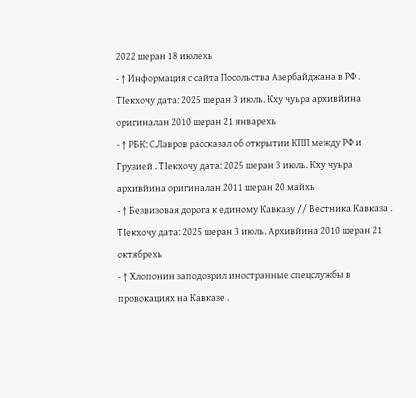2022 шеран 18 июлехь
- ↑ Информация с сайта Посольства Азербайджана в РФ . ТӀекхочу дата: 2025 шеран 3 июль. Кху чуьра архивйина оригиналан 2010 шеран 21 январехь
- ↑ РБК: С.Лавров рассказал об открытии КПП между РФ и Грузией . ТӀекхочу дата: 2025 шеран 3 июль. Кху чуьра архивйина оригиналан 2011 шеран 20 майхь
- ↑ Безвизовая дорога к единому Кавказу // Вестника Кавказа . ТӀекхочу дата: 2025 шеран 3 июль. Архивйина 2010 шеран 21 октябрехь
- ↑ Хлопонин заподозрил иностранные спецслужбы в провокациях на Кавказе .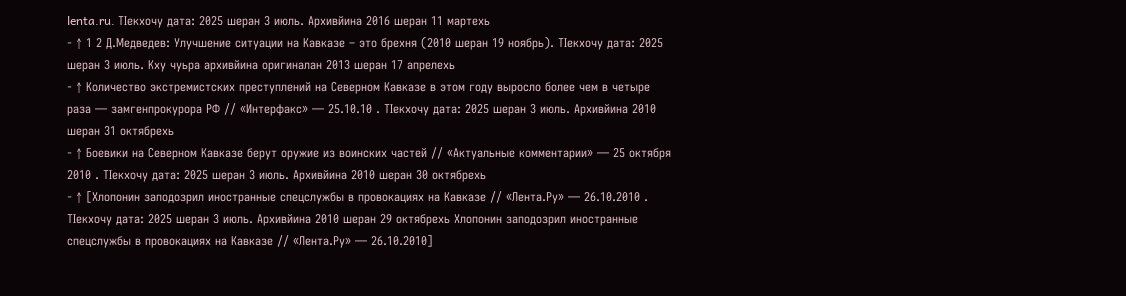lenta.ru. ТӀекхочу дата: 2025 шеран 3 июль. Архивйина 2016 шеран 11 мартехь
- ↑ 1 2 Д.Медведев: Улучшение ситуации на Кавказе – это брехня (2010 шеран 19 ноябрь). ТӀекхочу дата: 2025 шеран 3 июль. Кху чуьра архивйина оригиналан 2013 шеран 17 апрелехь
- ↑ Количество экстремистских преступлений на Северном Кавказе в этом году выросло более чем в четыре раза — замгенпрокурора РФ // «Интерфакс» — 25.10.10 . ТӀекхочу дата: 2025 шеран 3 июль. Архивйина 2010 шеран 31 октябрехь
- ↑ Боевики на Северном Кавказе берут оружие из воинских частей // «Актуальные комментарии» — 25 октября 2010 . ТӀекхочу дата: 2025 шеран 3 июль. Архивйина 2010 шеран 30 октябрехь
- ↑ [Хлопонин заподозрил иностранные спецслужбы в провокациях на Кавказе // «Лента.Ру» — 26.10.2010 . ТӀекхочу дата: 2025 шеран 3 июль. Архивйина 2010 шеран 29 октябрехь Хлопонин заподозрил иностранные спецслужбы в провокациях на Кавказе // «Лента.Ру» — 26.10.2010]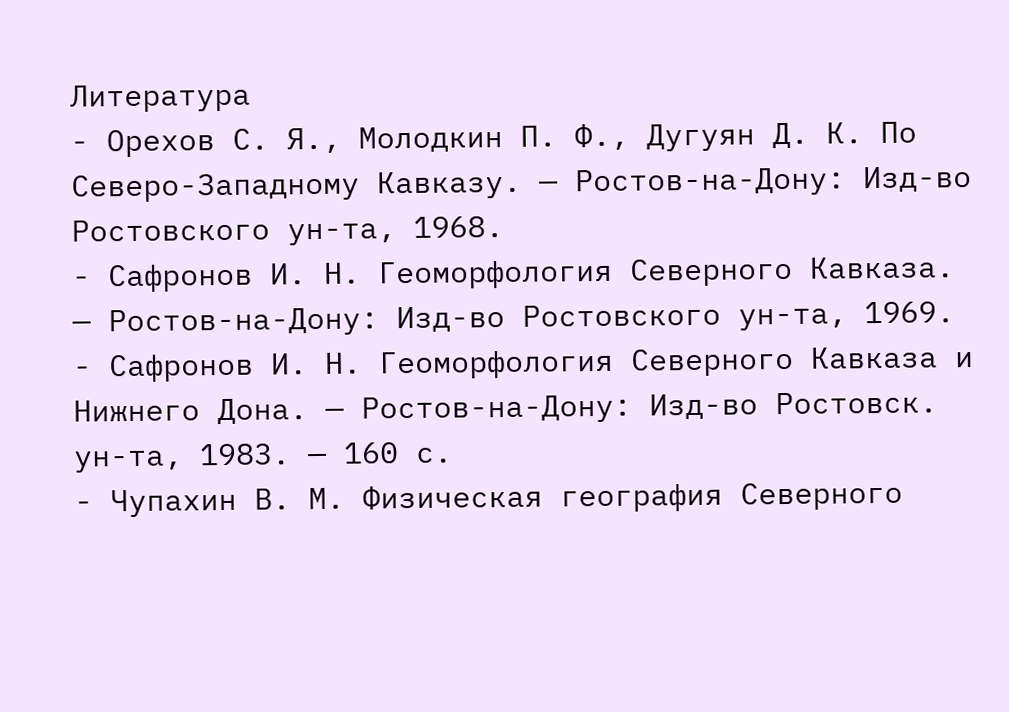Литература
- Орехов С. Я., Молодкин П. Ф., Дугуян Д. К. По Северо-Западному Кавказу. — Ростов-на-Дону: Изд-во Ростовского ун-та, 1968.
- Сафронов И. Н. Геоморфология Северного Кавказа. — Ростов-на-Дону: Изд-во Ростовского ун-та, 1969.
- Сафронов И. Н. Геоморфология Северного Кавказа и Нижнего Дона. — Ростов-на-Дону: Изд-во Ростовск. ун-та, 1983. — 160 с.
- Чупахин В. М. Физическая география Северного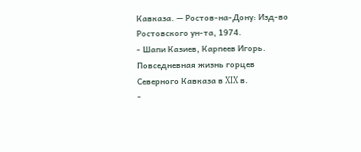Кавказа. — Ростов-на-Дону: Изд-во Ростовского ун-та, 1974.
- Шапи Казиев, Карпеев Игорь. Повседневная жизнь горцев Северного Кавказа в XIX в.
-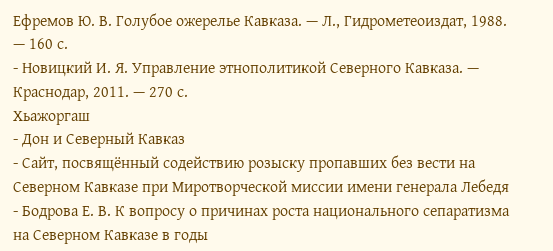Ефремов Ю. В. Голубое ожерелье Кавказа. — Л., Гидрометеоиздат, 1988. — 160 с.
- Новицкий И. Я. Управление этнополитикой Северного Кавказа. — Краснодар, 2011. — 270 с.
Хьажоргаш
- Дон и Северный Кавказ
- Сайт, посвящённый содействию розыску пропавших без вести на Северном Кавказе при Миротворческой миссии имени генерала Лебедя
- Бодрова Е. В. К вопросу о причинах роста национального сепаратизма на Северном Кавказе в годы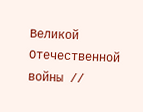Великой Отечественной войны //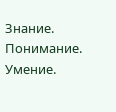Знание. Понимание. Умение.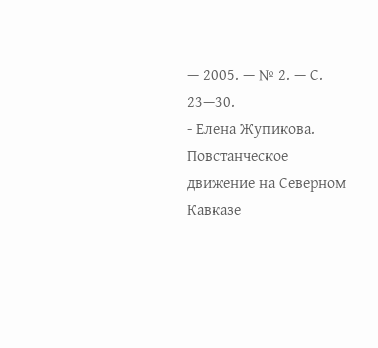— 2005. — № 2. — С. 23—30.
- Елена Жупикова. Повстанческое движение на Северном Кавказе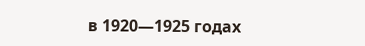в 1920—1925 годах